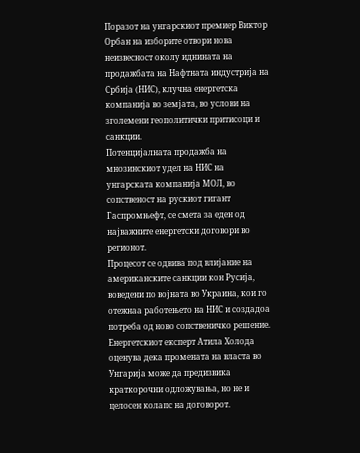Поразот на унгарскиот премиер Виктор Орбан на изборите отвори нова неизвесност околу иднината на продажбата на Нафтната индустрија на Србија (НИС), клучна енергетска компанија во земјата, во услови на зголемени геополитички притисоци и санкции.
Потенцијалната продажба на мнозинскиот удел на НИС на унгарската компанија МОЛ, во сопственост на рускиот гигант Гаспромњефт, се смета за еден од најважните енергетски договори во регионот.
Процесот се одвива под влијание на американските санкции кон Русија, воведени по војната во Украина, кои го отежнаа работењето на НИС и создадоа потреба од ново сопственичко решение.
Енергетскиот експерт Атила Холода оценува дека промената на власта во Унгарија може да предизвика краткорочни одложувања, но не и целосен колапс на договорот.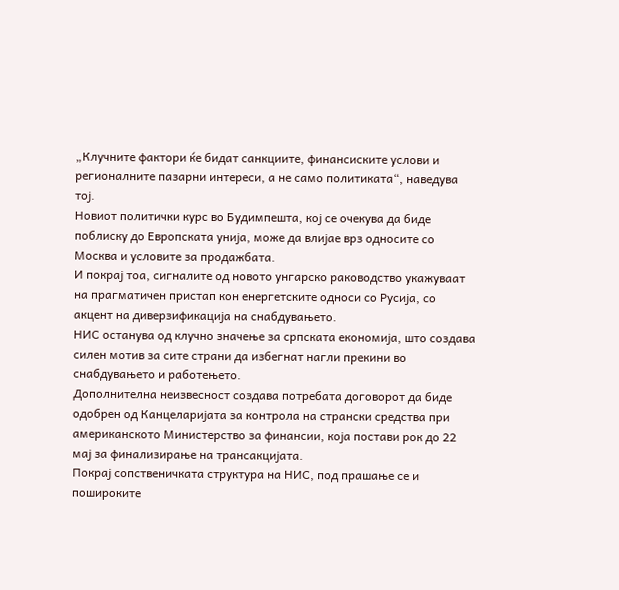„Клучните фактори ќе бидат санкциите, финансиските услови и регионалните пазарни интереси, а не само политиката“, наведува тој.
Новиот политички курс во Будимпешта, кој се очекува да биде поблиску до Европската унија, може да влијае врз односите со Москва и условите за продажбата.
И покрај тоа, сигналите од новото унгарско раководство укажуваат на прагматичен пристап кон енергетските односи со Русија, со акцент на диверзификација на снабдувањето.
НИС останува од клучно значење за српската економија, што создава силен мотив за сите страни да избегнат нагли прекини во снабдувањето и работењето.
Дополнителна неизвесност создава потребата договорот да биде одобрен од Канцеларијата за контрола на странски средства при американското Министерство за финансии, која постави рок до 22 мај за финализирање на трансакцијата.
Покрај сопственичката структура на НИС, под прашање се и пошироките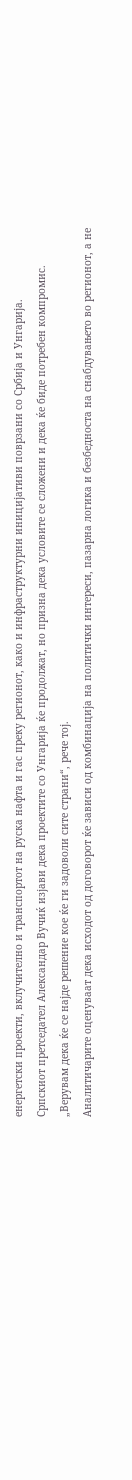енергетски проекти, вклучително и транспортот на руска нафта и гас преку регионот, како и инфраструктурни иницијативи поврзани со Србија и Унгарија.
Српскиот претседател Александар Вучиќ изјави дека проектите со Унгарија ќе продолжат, но призна дека условите се сложени и дека ќе биде потребен компромис.
„Верувам дека ќе се најде решение кое ќе ги задоволи сите страни“, рече тој.
Аналитичарите оценуваат дека исходот од договорот ќе зависи од комбинација на политички интереси, пазарна логика и безбедноста на снабдувањето во регионот, а не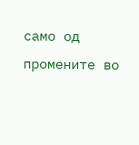само од промените во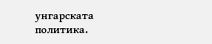унгарската политика.